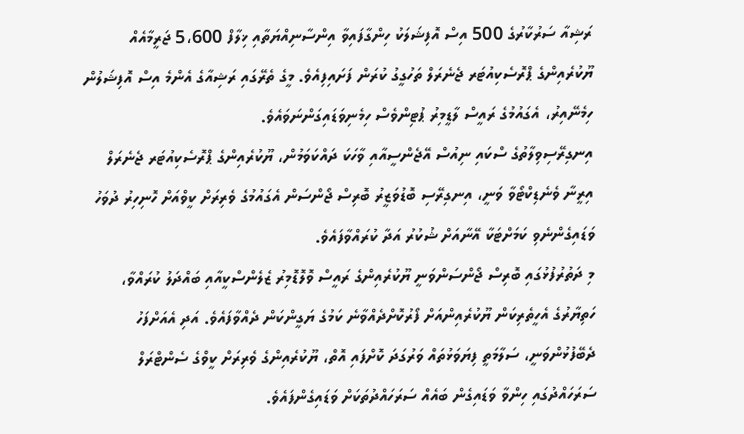ރަޝިއާ ސަރުކާރުގެ 500 އިސް އޮފިޝަލަކު ހިންގާފައިވާ އިންސާނިއްޔަތާއި ޚިލާފް 5،600 ޖަރީމާއެއް ޔޫކުރެއިންގެ ޕްރޮސެކިއުޓަރ ޖެނެރަލް ތަހުގީގު ކުރަން ފަށައިފިއެވެ. މީގެ ތެރޭގައި ރަޝިއާގެ އެންމެ އިސް އޮފިޝަލުން ހިމެނޭއިރު، އެގައުމުގެ ރައީސް ލާޑީމިރު ޕުޓިންވެސް ހިމެނިވަޑައިގަންނަވައެވެ.
އިނގިރޭސިވިލާތުގެ ސްކައި ނިއުސް އޭޖެންސީއާއި ވާހަކަ ދައްކަވަމުން، ޔޫކުރެއިންގެ ޕްރޮސެކިއުޓަރ ޖެނެރަލް އިރީނާ ވެނެޑިކްޓޯވާ ވަނީ، އިނގިރޭސި ބޮޑުވަޒީރު ބޮރިސް ޖޯންސަން އެގައުމުގެ ވެރިރަށް ކީވްއަށް ހޮނިހިރު ދުވަހު ވަޑައިގެންނެވި ކަމަށްޓަކާ އޭނާއަށް ޝުކުރު އަދާ ކުރައްވާފައެވެ.
މި ދަތުރުފުޅުގައި ބޮރިސް ޖޯންސަންވަނީ ޔޫކުރެއިންގެ ރައީސް ވޮލޮޑޮމިރު ޒެލެންސްކީއާއި ބައްދަލު ކުރައްވާ، ހަތިޔާރުގެ އެހީތެރިކަން ޔޫކުރެއިންއަށް ފޯރުކޮށްދެއްވާނެ ކަމުގެ ޔަގީންކަން ދެއްވާފައެވެ. އަދި އެއަށްފަހު ދެބޭފުޅުންވަނީ، ސަލާމަތީ ފިޔަވަޅުތައް ވަރުގަދަ ކޮށްފައި އޮތް، ޔޫކުރެއިންގެ ވެރިރަށް ކީވްގެ ސެންޓްރަލް ސަރަހައްދުގައި ހިންވާ ވަޑައިގެން ބައެއް ސަރަހައްދުތަކަށް ވަޑައިގެންފައެވެ.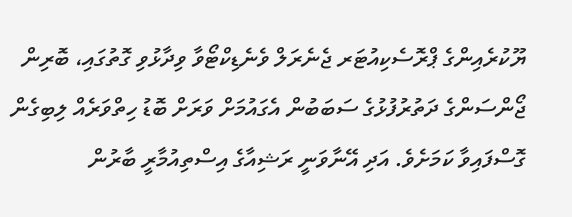ޔޫކުރެއިންގެ ޕްރޮސެކިއުޓަރ ޖެނެރަލް ވެނެޑިކްޓޯވާ ވިދާޅުވި ގޮތުގައި، ބޮރިން ޖޯންސަންގެ ދަތުރުފުޅުގެ ސަބަބުން އެގައުމަށް ވަރަށް ބޮޑު ހިތްވަރެއް ލިބިގެން ގޮސްފައިވާ ކަމަށެވެ. އަދި އޭނާވަނީ ރަޝިއާގެ އިސްތިއުމާރީ ބާރުން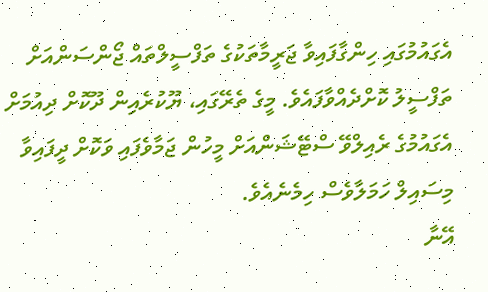އެގައުމުގައި ހިންގާފައިވާ ޖަރީމާތަކުގެ ތަފްސީލްތައް ޖޯންސަންއަށް ތަފްސީލު ކޮށްދެއްވާފައެވެ. މީގެ ތެރޭގައި، ޔޫކުރެއިން ދޫކޮށް ދިއުމަށް އެގައުމުގެ ރެއިލްވޭ ސްޓޭޝަންއަށް މީހުން ޖަމާވެފައި ވަކޮށް ދީފައިވާ މިސައިލް ހަމަލާވެސް ހިމެނެއެވެ.
އޭނާ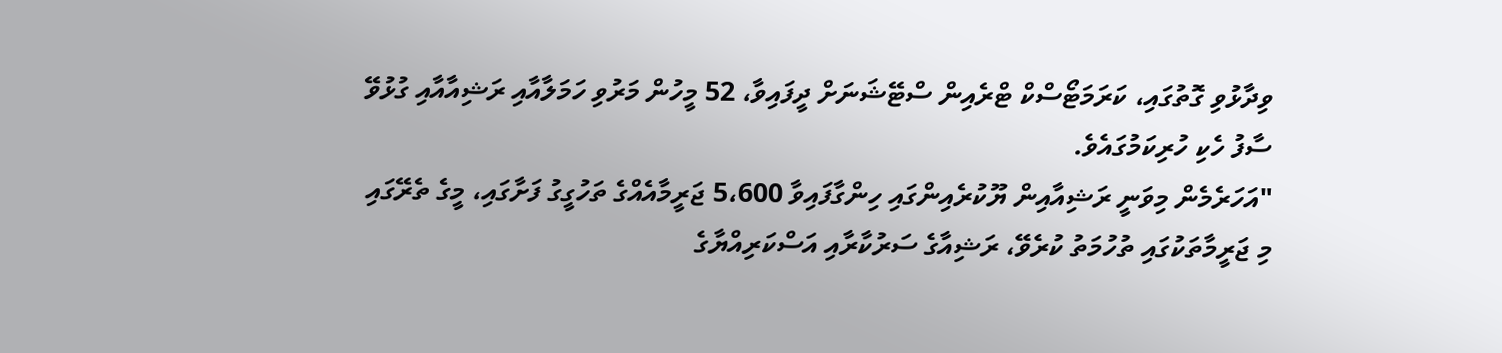ވިދާޅުވި ގޮތުގައި، ކަރަމަޓޯސްކް ޓްރެއިން ސްޓޭޝަނަށް ދީފައިވާ، 52 މީހުން މަރުވި ހަމަލާއާއި ރަޝިއާއާއި ގުޅުވޭ ސާފު ހެކި ހުރިކަމުގައެވެ.
"އަހަރެމެން މިވަނީ ރަޝިއާއިން ޔޫކުރެއިންގައި ހިންގާފައިވާ 5،600 ޖަރީމާއެއްގެ ތަހުގީގު ފަށާގައި، މީގެ ތެރޭގައި މި ޖަރީމާތަކުގައި ތުހުމަތު ކުރެވޭ، ރަޝިއާގެ ސަރުކާރާއި އަސްކަރިއްޔާގެ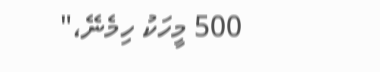500 މީހަކު ހިމެނޭ،"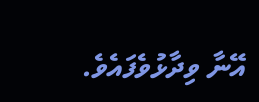އޭނާ ވިދާޅުވެފައެވެ.